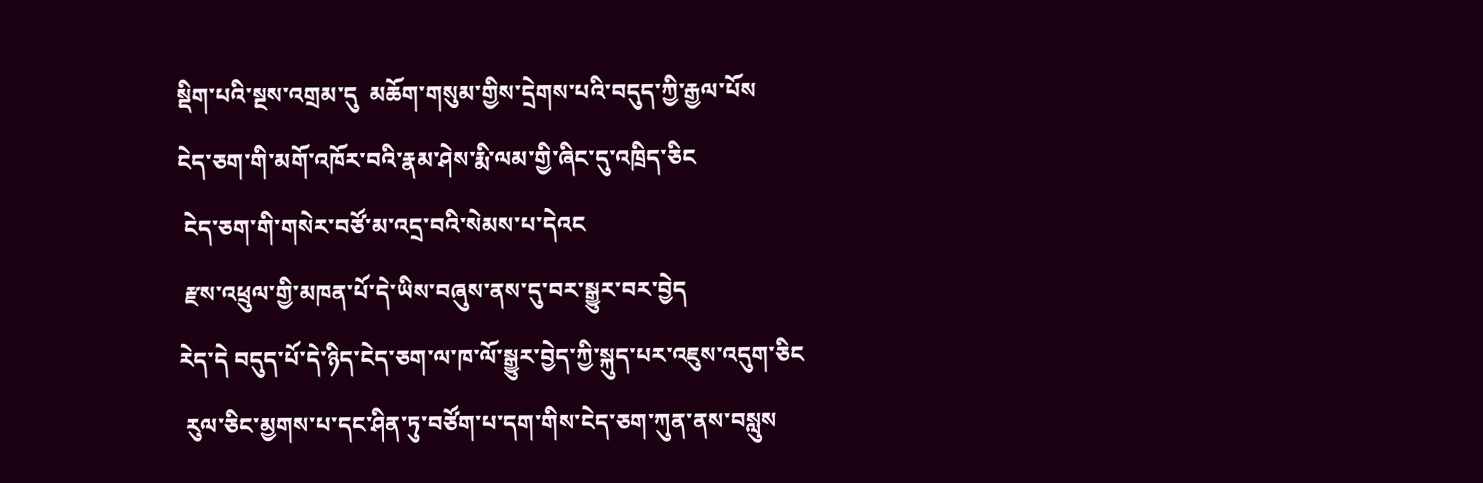སྡིག་པའི་སྔས་འགྲམ་དུ  མཆོག་གསུམ་གྱིས་དྲེགས་པའི་བདུད་ཀྱི་རྒྱལ་པོས
ངེད་ཅག་གི་མགོ་འཁོར་བའི་རྣམ་ཤེས་རྨི་ལམ་གྱི་ཞིང་དུ་འཁྲིད་ཅིང
 ངེད་ཅག་གི་གསེར་བཙོ་མ་འདྲ་བའི་སེམས་པ་དེའང
 རྫས་འཕྲུལ་གྱི་མཁན་པོ་དེ་ཡིས་བཞུས་ནས་དུ་བར་སྒྱུར་བར་བྱེད
རེད་དེ བདུད་པོ་དེ་ཉིད་ངེད་ཅག་ལ་ཁ་ལོ་སྒྱུར་བྱེད་ཀྱི་སྐུད་པར་འཇུས་འདུག་ཅིང
 རུལ་ཅིང་མྱགས་པ་དང་ཤིན་ཏུ་བཙོག་པ་དག་གིས་ངེད་ཅག་ཀུན་ནས་བསླུས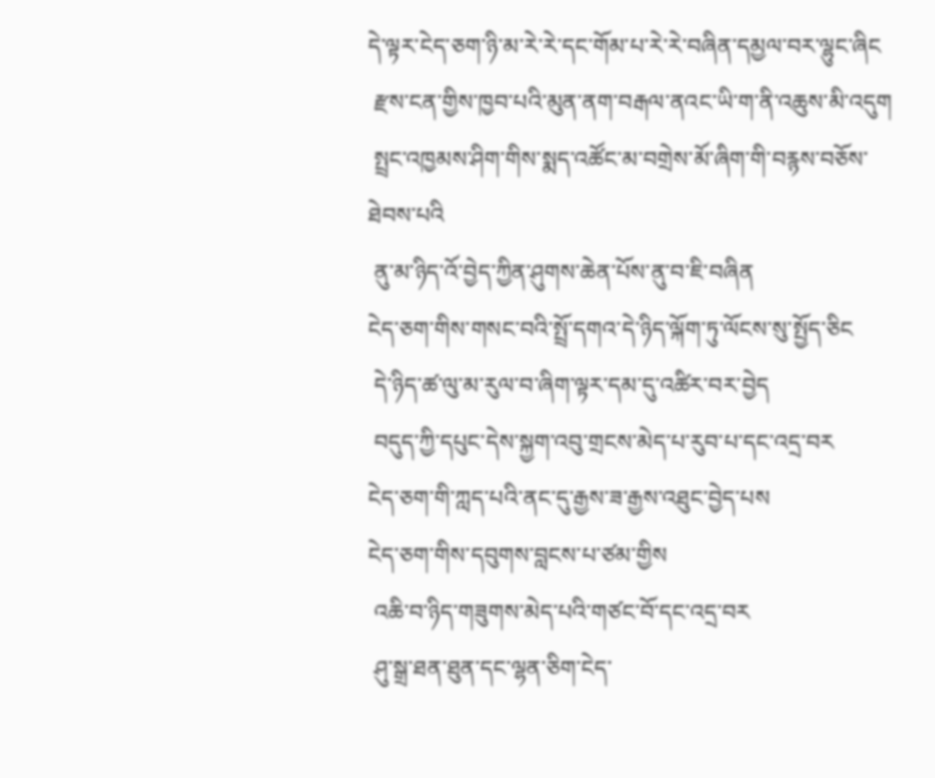དེ་ལྟར་ངེད་ཅག་ཉི་མ་རེ་རེ་དང་གོམ་པ་རེ་རེ་བཞིན་དམྱལ་བར་ལྷུང་ཞིང
 རྫས་ངན་གྱིས་ཁྱབ་པའི་མུན་ནག་བརྒལ་ནའང་ཡི་ག་ནི་འཆུས་མི་འདུག
 སྤྲང་འཁྱམས་ཤིག་གིས་སྨད་འཚོང་མ་བགྲེས་མོ་ཞིག་གི་བརྙས་བཅོས་ཐེབས་པའི
 ནུ་མ་ཉིད་འོ་བྱེད་ཀྱིན་ཤུགས་ཆེན་པོས་ནུ་བ་ཇི་བཞིན
ངེད་ཅག་གིས་གསང་བའི་སྤྲོ་དགའ་དེ་ཉིད་ལྐོག་ཏུ་ལོངས་སུ་སྤྱོད་ཅིང
 དེ་ཉིད་ཚ་ལུ་མ་རུལ་བ་ཞིག་ལྟར་དམ་དུ་འཚིར་བར་བྱེད
 བདུད་ཀྱི་དཔུང་དེས་སྐྱག་འབུ་གྲངས་མེད་པ་རུབ་པ་དང་འདྲ་བར
ངེད་ཅག་གི་ཀླད་པའི་ནང་དུ་རྒྱས་ཟ་རྒྱས་འཐུང་བྱེད་པས
ངེད་ཅག་གིས་དབུགས་བླངས་པ་ཙམ་གྱིས
 འཆི་བ་ཉིད་གཟུགས་མེད་པའི་གཙང་བོ་དང་འདྲ་བར
 ཤུ་སྒྲ་ཐན་ཐུན་དང་ལྷན་ཅིག་ངེད་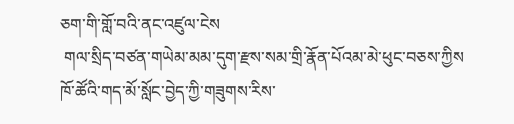ཅག་གི་གློ་བའི་ནང་འཛུལ་ངེས
 གལ་སྲིད་བཙན་གཡེམ་མམ་དུག་རྫས་སམ་གྲི་རྣོན་པོའམ་མེ་ཕུང་བཅས་ཀྱིས
ཁོ་ཚོའི་གད་མོ་སློང་བྱེད་ཀྱི་གཟུགས་རིས་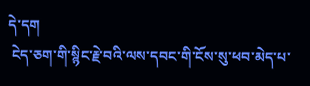དེ་དག
 ངེད་ཅག་གི་སྙིང་རྗེ་བའི་ལས་དབང་གི་ངོས་སུ་ཕབ་མེད་པ་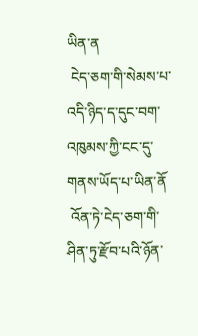ཡིན་ན
 ངེད་ཅག་གི་སེམས་པ་འདི་ཉིད་ད་དུང་བག་འཁུམས་ཀྱི་ངང་དུ་གནས་ཡོད་པ་ཡིན་ནོ
 འོན་ཏེ་ངེད་ཅག་གི་ཤིན་ཏུ་རྫོབ་པའི་ཉོན་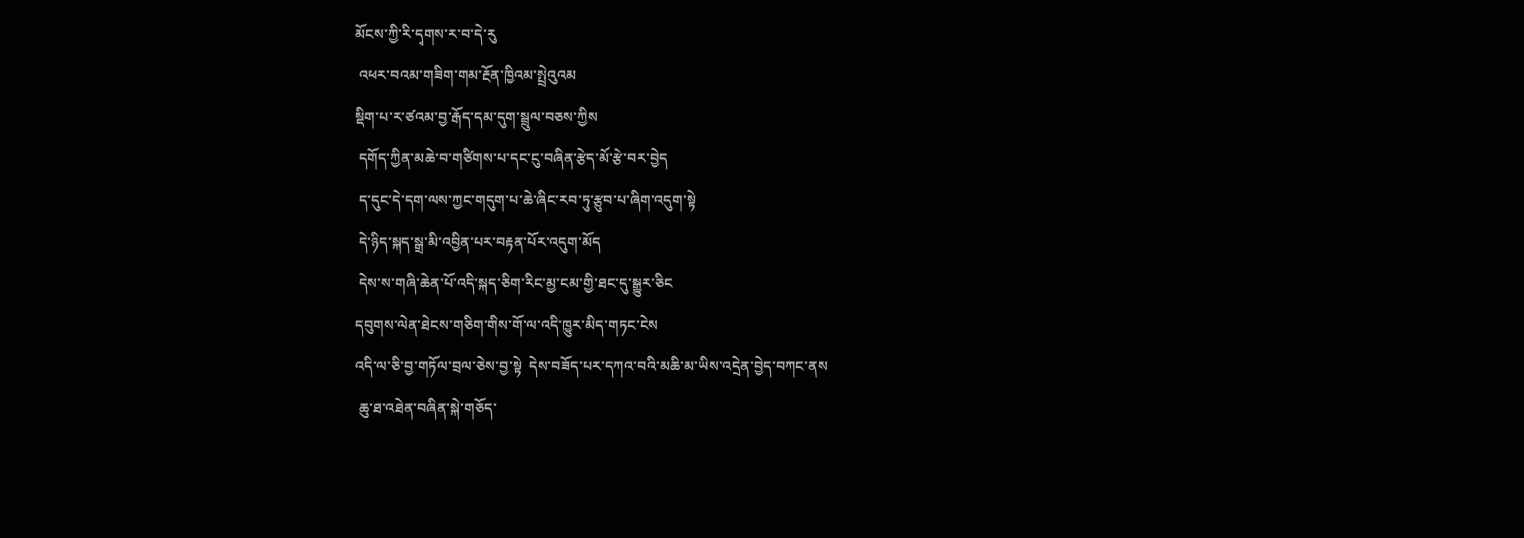མོངས་ཀྱི་རི་དྭགས་ར་བ་དེ་རུ
 འཕར་བའམ་གཟིག་གམ་རྔོན་ཁྱིའམ་སྤྲེའུའམ
སྡིག་པ་ར་ཙའམ་བྱ་རྒོད་དམ་དུག་སྦྲུལ་བཅས་ཀྱིས
 དགོད་ཀྱིན་མཆེ་བ་གཙིགས་པ་དང་ངུ་བཞིན་རྩེད་མོ་རྩེ་བར་བྱེད
 ད་དུང་དེ་དག་ལས་ཀྱང་གདུག་པ་ཆེ་ཞིང་རབ་ཏུ་རྩུབ་པ་ཞིག་འདུག་སྟེ
 དེ་ཉིད་སྐད་སྒྲ་མི་འབྱིན་པར་བརྟན་པོར་འདུག་མོད
 དེས་ས་གཞི་ཆེན་པོ་འདི་སྐད་ཅིག་རིང་མྱ་ངམ་གྱི་ཐང་དུ་སྒྱུར་ཅིང
དབུགས་ལེན་ཐེངས་གཅིག་གིས་གོ་ལ་འདི་ཁྱུར་མིད་གཏང་ངེས
འདི་ལ་ཅི་བྱ་གཏོལ་བྲལ་ཅེས་བྱ་སྟེ  དེས་བཟོད་པར་དཀའ་བའི་མཆི་མ་ཡིས་འདྲེན་བྱེད་བཀང་ནས
 ཆུ་ཐ་འཐེན་བཞིན་སྐེ་གཅོད་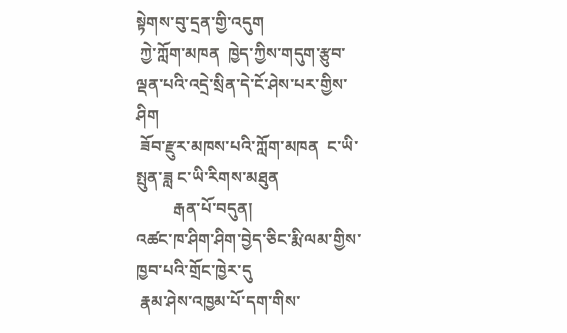སྟེགས་བུ་དྲན་གྱི་འདུག
 ཀྱེ་ཀློག་མཁན  ཁྱེད་ཀྱིས་གདུག་རྩུབ་ལྡན་པའི་འདྲེ་སྲིན་དེ་ངོ་ཤེས་པར་གྱིས་ཤིག
 ཟོབ་རྫུར་མཁས་པའི་ཀློག་མཁན  ང་ཡི་སྤུན་ཟླ ང་ཡི་རིགས་མཐུན
         རྒན་པོ་བདུན།
འཚང་ཁ་ཤིག་ཤིག་བྱེད་ཅིང་རྨི་ལམ་གྱིས་ཁྱབ་པའི་གྲོང་ཁྱེར་དུ
 རྣམ་ཤེས་འཁྱམ་པོ་དག་གིས་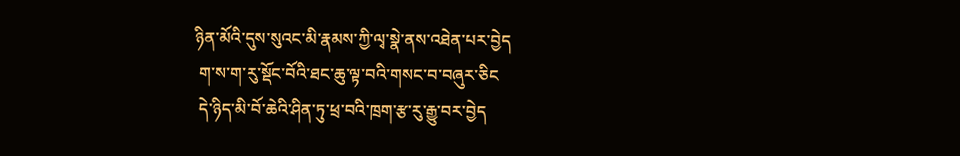ཉིན་མོའི་དུས་སུའང་མི་རྣམས་ཀྱི་ལྭ་སྣེ་ནས་འཐེན་པར་བྱེད
 ག་ས་ག་རུ་སྡོང་བོའི་ཐང་ཆུ་ལྟ་བའི་གསང་བ་བཞུར་ཅིང
 དེ་ཉིད་མི་བོ་ཆེའི་ཤིན་ཏུ་ཕྲ་བའི་ཁྲག་རྩ་རུ་རྒྱུ་བར་བྱེད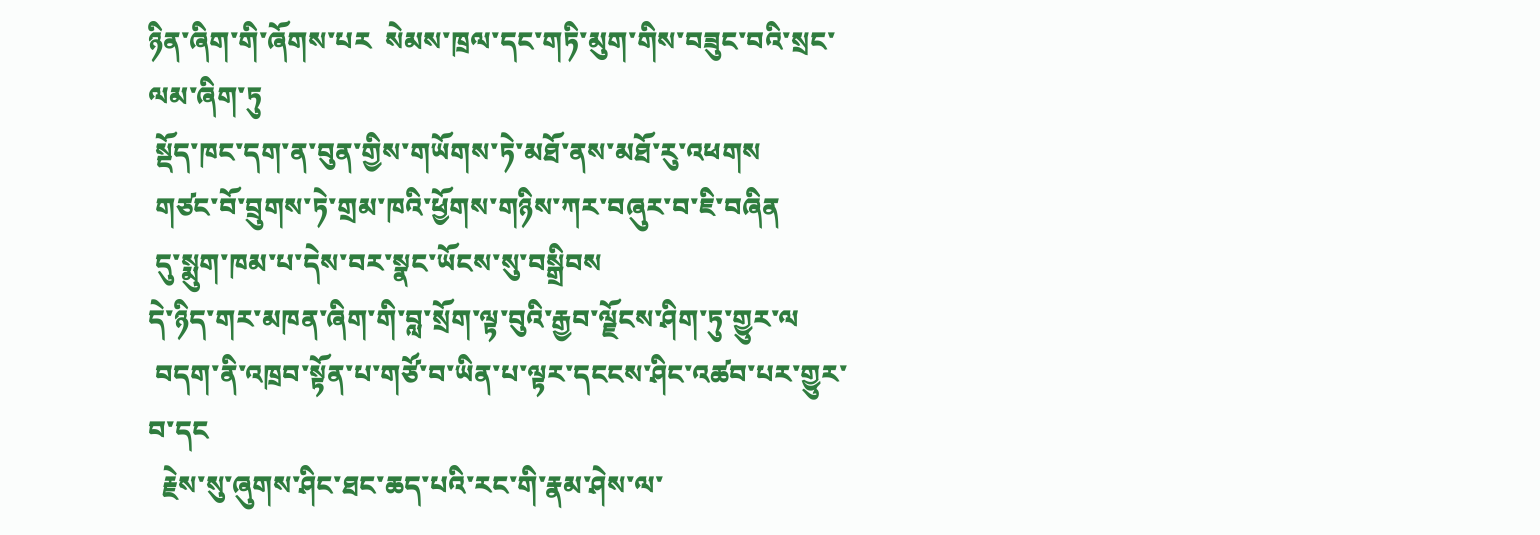ཉིན་ཞིག་གི་ཞོགས་པར  སེམས་ཁྲལ་དང་གཏི་མུག་གིས་བཟུང་བའི་སྲང་ལམ་ཞིག་ཏུ
 སྡོད་ཁང་དག་ན་བུན་གྱིས་གཡོགས་ཏེ་མཐོ་ནས་མཐོ་རུ་འཕགས
 གཙང་བོ་བྲུགས་ཏེ་གྲམ་ཁའི་ཕྱོགས་གཉིས་ཀར་བཞུར་བ་ཇི་བཞིན
 དུ་སྨུག་ཁམ་པ་དེས་བར་སྣང་ཡོངས་སུ་བསྒྲིབས
དེ་ཉིད་གར་མཁན་ཞིག་གི་བླ་སྲོག་ལྟ་བུའི་རྒྱབ་ལྗོངས་ཤིག་ཏུ་གྱུར་ལ
 བདག་ནི་འཁྲབ་སྟོན་པ་གཙོ་བ་ཡིན་པ་ལྟར་དངངས་ཤིང་འཚབ་པར་གྱུར་བ་དང
  རྗེས་སུ་ཞུགས་ཤིང་ཐང་ཆད་པའི་རང་གི་རྣམ་ཤེས་ལ་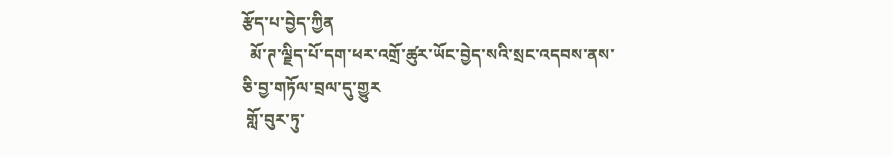རྩོད་པ་བྱེད་ཀྱིན
  མོ་ཊ་ལྗིད་པོ་དག་ཕར་འགྲོ་ཚུར་ཡོང་བྱེད་སའི་སྲང་འདབས་ནས་ཅི་བྱ་གཏོལ་བྲལ་དུ་གྱུར
 གློ་བུར་ཏུ་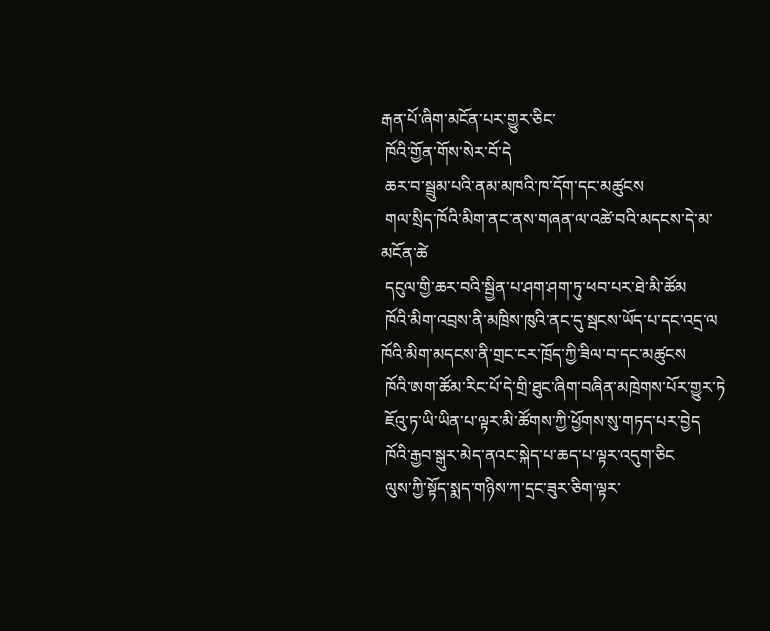རྒན་པོ་ཞིག་མངོན་པར་གྱུར་ཅིང་
 ཁོའི་གྱོན་གོས་སེར་བོ་དེ
 ཆར་བ་སྦྲུམ་པའི་ནམ་མཁའི་ཁ་དོག་དང་མཚུངས
 གལ་སྲིད་ཁོའི་མིག་ནང་ནས་གཞན་ལ་འཚེ་བའི་མདངས་དེ་མ་མངོན་ཚེ
 དངུལ་གྱི་ཆར་བའི་སྦྱིན་པ་ཤག་ཤག་ཏུ་ཕབ་པར་ཐེ་མི་ཚོམ
 ཁོའི་མིག་འབྲས་ནི་མཁྲིས་ཁུའི་ནང་དུ་སྦངས་ཡོད་པ་དང་འདྲ་ལ
ཁོའི་མིག་མདངས་ནི་གྲང་ངར་ཁྲོད་ཀྱི་ཟིལ་བ་དང་མཚུངས
 ཁོའི་ཨག་ཚོམ་རིང་པོ་དེ་གྲི་ཐུང་ཞིག་བཞིན་མཁྲེགས་པོར་གྱུར་ཏེ
 ཇོའུ་ཏ་ཡི་ཡིན་པ་ལྟར་མི་ཚོགས་ཀྱི་ཕྱོགས་སུ་གཏད་པར་བྱེད
 ཁོའི་རྒྱབ་སྒུར་མེད་ནའང་སྐེད་པ་ཆད་པ་ལྟར་འདུག་ཅིང
 ལུས་ཀྱི་སྟོད་སྨད་གཉིས་ཀ་དྲང་ཟུར་ཅིག་ལྟར་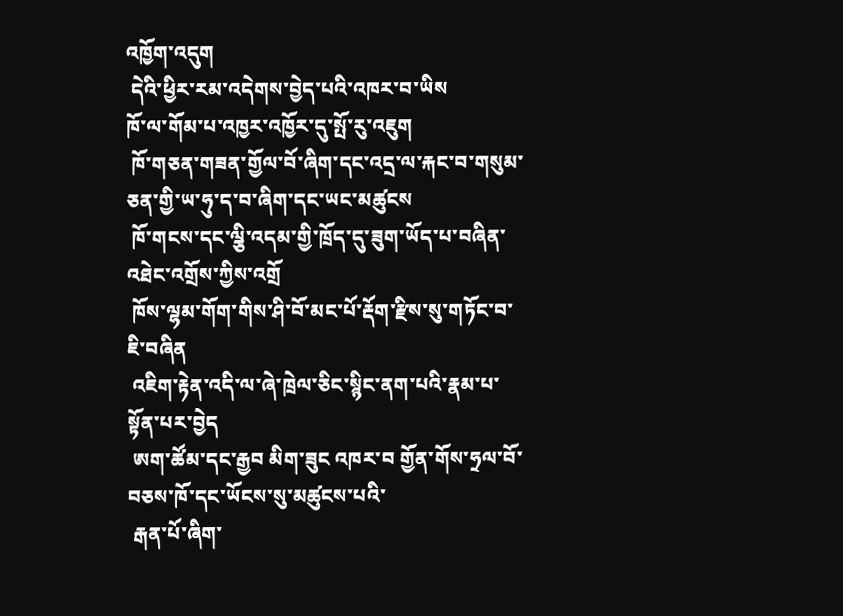འཁྱོག་འདུག
 དེའི་ཕྱིར་རམ་འདེགས་བྱེད་པའི་འཁར་བ་ཡིས
ཁོ་ལ་གོམ་པ་འཁྱར་འཁྱོར་དུ་སྤོ་རུ་འཇུག
 ཁོ་གཅན་གཟན་གྱོལ་བོ་ཞིག་དང་འདྲ་ལ་རྐང་བ་གསུམ་ཅན་གྱི་ཡ་ཧུ་ད་བ་ཞིག་དང་ཡང་མཚུངས
 ཁོ་གངས་དང་ལྕི་འདམ་གྱི་ཁྲོད་དུ་ཟུག་ཡོད་པ་བཞིན་འཐེང་འགྲོས་ཀྱིས་འགྲོ
 ཁོས་ལྷམ་གོག་གིས་ཤི་བོ་མང་པོ་རྡོག་རྫིས་སུ་གཏོང་བ་ཇི་བཞིན
 འཇིག་རྟེན་འདི་ལ་ཞེ་ཁྲེལ་ཅིང་སྙིང་ནག་པའི་རྣམ་པ་སྟོན་པར་བྱེད
 ཨག་ཚོམ་དང་རྒྱབ མིག་ཟུང འཁར་བ གྱོན་གོས་ཧྲལ་བོ་བཅས་ཁོ་དང་ཡོངས་སུ་མཚུངས་པའི་
 རྒན་པོ་ཞིག་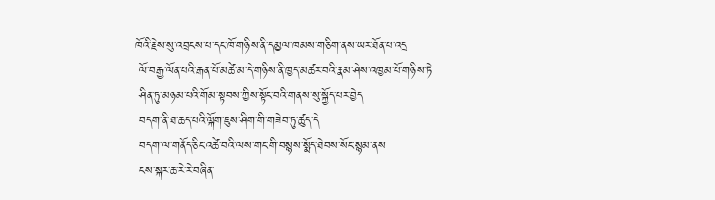ཁོའི་རྗེས་སུ་འབྲངས་པ་དང་ཁོ་གཉིས་ནི་དམྱལ་ཁམས་གཅིག་ནས་ཡར་ཐོན་པ་འདྲ
 ལོ་བརྒྱ་ལོན་པའི་རྒན་པོ་མཚེ་མ་དེ་གཉིས་ནི་ཁྱད་མཚར་བའི་རྣམ་ཤེས་འཁྱམ་པོ་གཉིས་ཏེ
 ཤིན་ཏུ་མཉམ་པའི་གོམ་སྟབས་ཀྱིས་སྟོང་བའི་གནས་སུ་སྐྱོད་པར་བྱེད
 བདག་ནི་ཐ་ཆད་པའི་ལྐོག་ཇུས་ཤིག་གི་གཟེབ་ཏུ་ཚུད་དེ
 བདག་ལ་གནོད་ཅིང་འཚེ་བའི་ལས་གང་གི་བསྙས་སྨོད་ཐེབས་སོང་སྙམ་ནས
 ངས་སྐར་ཆ་རེ་རེ་བཞིན་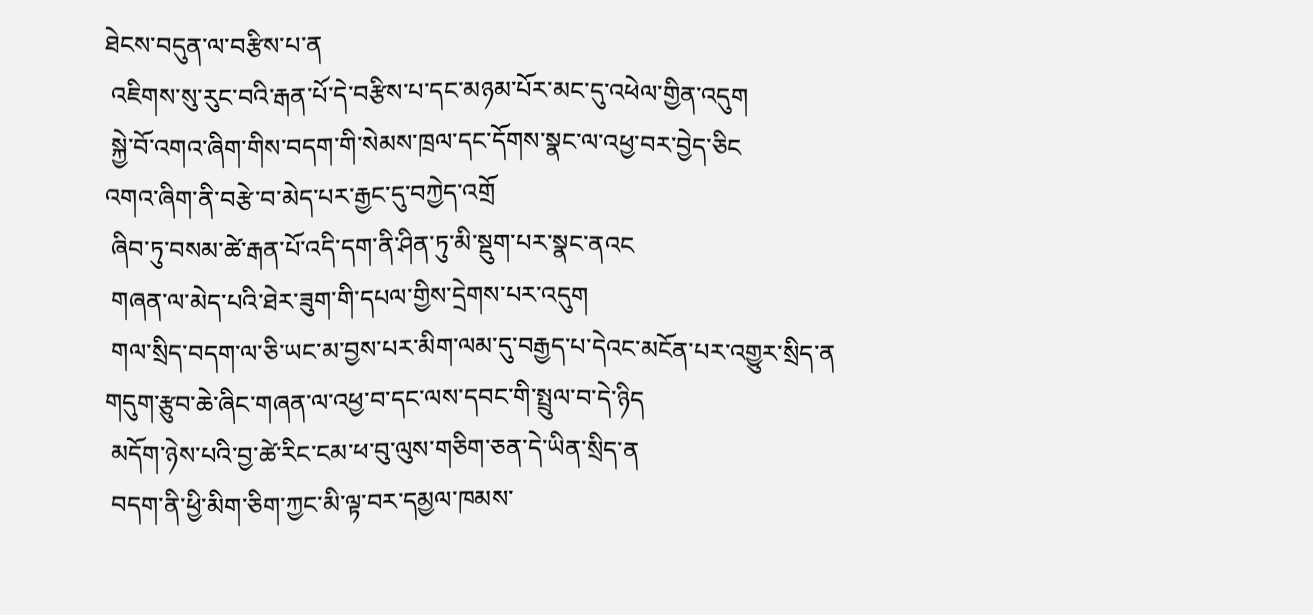ཐེངས་བདུན་ལ་བརྩིས་པ་ན
 འཇིགས་སུ་རུང་བའི་རྒན་པོ་དེ་བརྩིས་པ་དང་མཉམ་པོར་མང་དུ་འཕེལ་གྱིན་འདུག
 སྐྱེ་བོ་འགའ་ཞིག་གིས་བདག་གི་སེམས་ཁྲལ་དང་དོགས་སྣང་ལ་འཕྱ་བར་བྱེད་ཅིང
འགའ་ཞིག་ནི་བརྩེ་བ་མེད་པར་རྒྱང་དུ་བཀྱེད་འགྲོ
 ཞིབ་ཏུ་བསམ་ཚེ་རྒན་པོ་འདི་དག་ནི་ཤིན་ཏུ་མི་སྡུག་པར་སྣང་ནའང
 གཞན་ལ་མེད་པའི་ཐེར་ཟུག་གི་དཔལ་གྱིས་དྲེགས་པར་འདུག
 གལ་སྲིད་བདག་ལ་ཅི་ཡང་མ་བྱས་པར་མིག་ལམ་དུ་བརྒྱད་པ་དེའང་མངོན་པར་འགྱུར་སྲིད་ན
གདུག་རྩུབ་ཆེ་ཞིང་གཞན་ལ་འཕྱ་བ་དང་ལས་དབང་གི་སྤྲུལ་བ་དེ་ཉིད
 མདོག་ཉེས་པའི་བྱ་ཚེ་རིང་ངམ་ཕ་བུ་ལུས་གཅིག་ཅན་དེ་ཡིན་སྲིད་ན
 བདག་ནི་ཕྱི་མིག་ཅིག་ཀྱང་མི་ལྟ་བར་དམྱལ་ཁམས་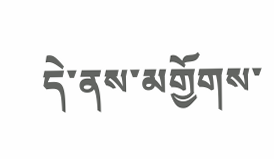དེ་ནས་མགྱོགས་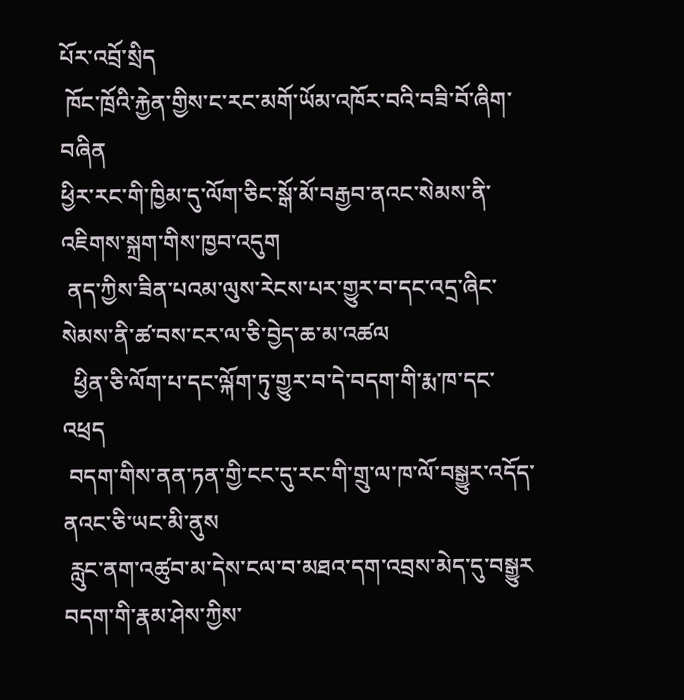པོར་འབྲོ་སྲིད
 ཁོང་ཁྲོའི་རྐྱེན་གྱིས་ང་རང་མགོ་ཡོམ་འཁོར་བའི་བཟི་བོ་ཞིག་བཞིན
ཕྱིར་རང་གི་ཁྱིམ་དུ་ལོག་ཅིང་སྒོ་མོ་བརྒྱབ་ནའང་སེམས་ནི་འཇིགས་སྐྲག་གིས་ཁྱབ་འདུག
 ནད་ཀྱིས་ཟིན་པའམ་ལུས་རེངས་པར་གྱུར་བ་དང་འདྲ་ཞིང་སེམས་ནི་ཚ་བས་ངར་ལ་ཅི་བྱེད་ཆ་མ་འཚལ
  ཕྱིན་ཅི་ལོག་པ་དང་ལྐོག་ཏུ་གྱུར་བ་དེ་བདག་གི་རྨ་ཁ་དང་འཕྲད
 བདག་གིས་ནན་ཏན་གྱི་ངང་དུ་རང་གི་གྲུ་ལ་ཁ་ལོ་བསྒྱུར་འདོད་ནའང་ཅི་ཡང་མི་ནུས
 རླུང་ནག་འཚུབ་མ་དེས་ངལ་བ་མཐའ་དག་འབྲས་མེད་དུ་བསྒྱུར
བདག་གི་རྣམ་ཤེས་ཀྱིས་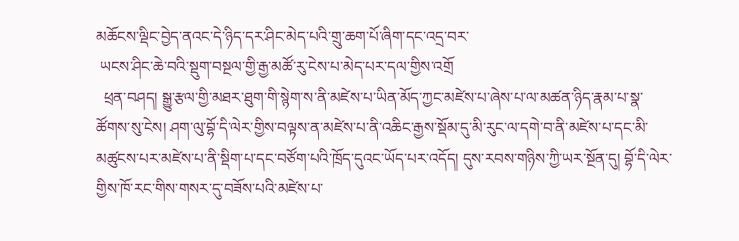མཆོངས་ལྡིང་བྱེད་ནའང་དེ་ཉིད་དར་ཤིང་མེད་པའི་གྲུ་ཆག་པོ་ཞིག་དང་འདྲ་བར་
 ཡངས་ཤིང་ཆེ་བའི་སྡུག་བསྔལ་གྱི་རྒྱ་མཚོ་རུ་ངེས་པ་མེད་པར་དལ་གྱིས་འགྲོ
  ཕྲན་བཤད། སྒྱུ་རྩལ་གྱི་མཐར་ཐུག་གི་སྙེག་ས་ནི་མཛེས་པ་ཡིན་མོད་ཀྱང་མཛེས་པ་ཞེས་པ་ལ་མཚན་ཉིད་རྣམ་པ་སྣ་ཚོགས་སུ་ངེས། ཤག་ལུ་བྷོ་དི་ལེར་གྱིས་བལྟས་ན་མཛེས་པ་ནི་འཆིང་རྒྱས་སྡོམ་དུ་མི་རུང་ལ་དགེ་བ་ནི་མཛེས་པ་དང་མི་མཚུངས་པར་མཛེས་པ་ནི་སྡིག་པ་དང་བཙོག་པའི་ཁྲོད་དུའང་ཡོད་པར་འདོད། དུས་རབས་གཉིས་ཀྱི་ཡར་སྔོན་དུ། བྷོ་དི་ལེར་གྱིས་ཁོ་རང་གིས་གསར་དུ་བཟོས་པའི་མཛེས་པ་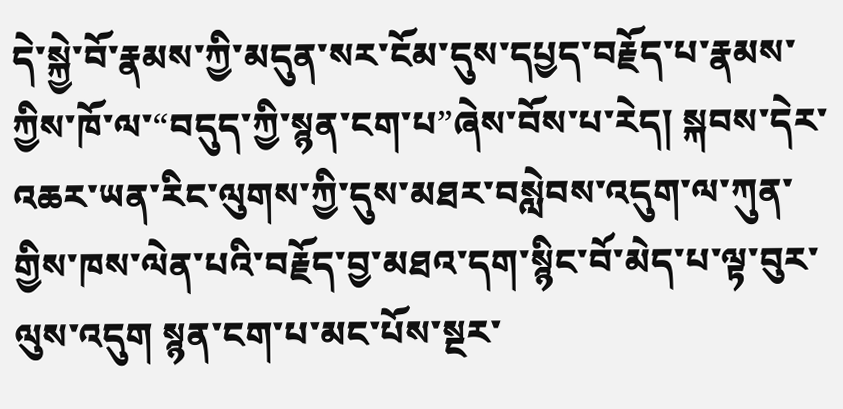དེ་སྐྱེ་བོ་རྣམས་ཀྱི་མདུན་སར་ངོམ་དུས་དཔྱད་བརྗོད་པ་རྣམས་ཀྱིས་ཁོ་ལ་“བདུད་ཀྱི་སྙན་ངག་པ”ཞེས་བོས་པ་རེད། སྐབས་དེར་འཆར་ཡན་རིང་ལུགས་ཀྱི་དུས་མཐར་བསླེབས་འདུག་ལ་ཀུན་གྱིས་ཁས་ལེན་པའི་བརྗོད་བྱ་མཐའ་དག་སྙིང་བོ་མེད་པ་ལྟ་བུར་ལུས་འདུག སྙན་ངག་པ་མང་པོས་སྔར་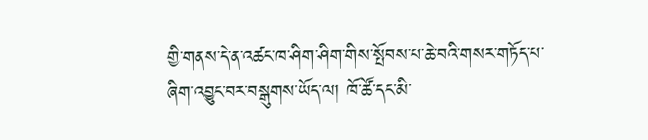གྱི་གནས་དེ་ན་འཚང་ཁ་ཤིག་ཤིག་གིས་སྤོབས་པ་ཆེ་བའི་གསར་གཏོད་པ་ཞིག་འབྱུང་བར་བསྒུགས་ཡོད་ལ། ཁོ་ཚོ་དང་མི་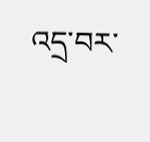འདྲ་བར་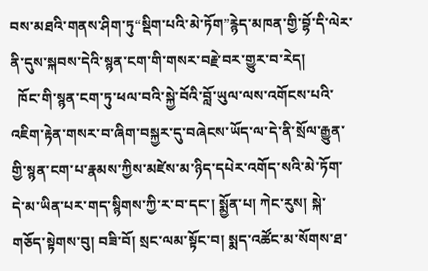བས་མཐའི་གནས་ཤིག་ཏུ“སྡིག་པའི་མེ་ཏོག”རྙེད་མཁན་གྱི་བྷོ་དི་ལེར་ནི་དུས་སྐབས་དེའི་སྙན་ངག་གི་གསར་བརྗེ་བར་གྱུར་བ་རེད།
  ཁོང་གི་སྙན་ངག་ཏུ་ཕལ་བའི་སྐྱེ་བོའི་བློ་ཡུལ་ལས་འགོངས་པའི་འཇིག་རྟེན་གསར་བ་ཞིག་བསྐྱར་དུ་བཞེངས་ཡོད་ལ་དེ་ནི་སྲོལ་རྒྱུན་གྱི་སྙན་ངག་པ་རྣམས་ཀྱིས་མཛེས་མ་ཉིད་དཔེར་འགོད་སའི་མེ་ཏོག་དེ་མ་ཡིན་པར་གད་སྙིགས་ཀྱི་ར་བ་དང་། སྨྱོན་པ། ཀེང་རུས། སྐེ་གཅོད་སྟེགས་བུ། བཟི་བོ། སྲང་ལམ་སྟོང་བ། སྨད་འཚོང་མ་སོགས་ཐ་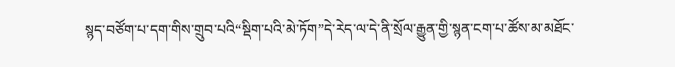སྙད་བཙོག་པ་དག་གིས་གྲུབ་པའི“སྡིག་པའི་མེ་ཏོག”དེ་རེད་ལ་དེ་ནི་སྲོལ་རྒྱུན་གྱི་སྙན་ངག་པ་ཚོས་མ་མཐོང་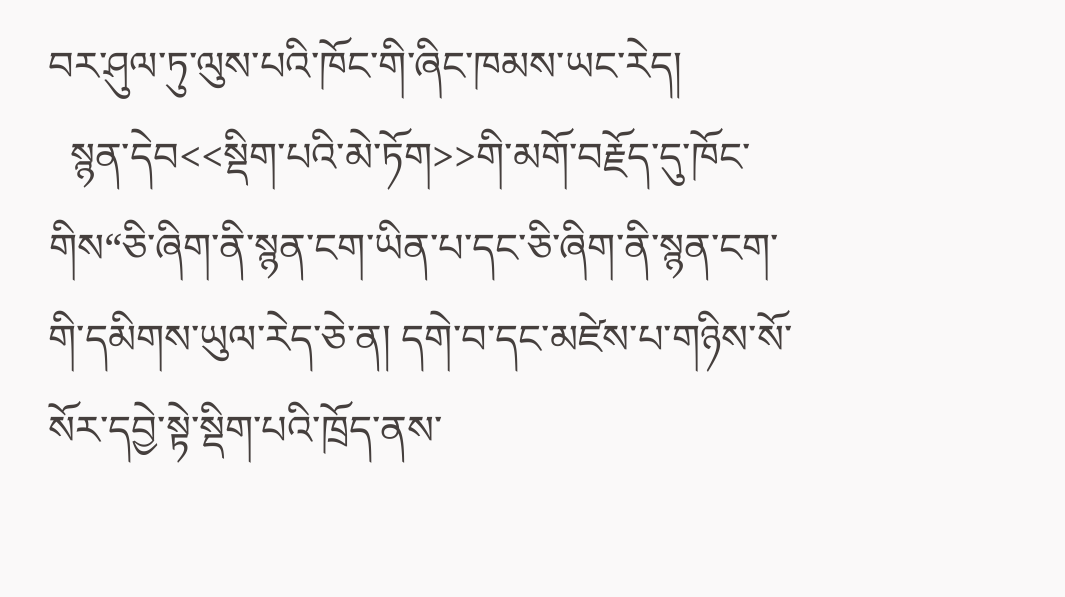བར་ཤུལ་ཏུ་ལུས་པའི་ཁོང་གི་ཞིང་ཁམས་ཡང་རེད།
  སྙན་དེབ<<སྡིག་པའི་མེ་ཏོག>>གི་མགོ་བརྗོད་དུ་ཁོང་གིས“ཅི་ཞིག་ནི་སྙན་ངག་ཡིན་པ་དང་ཅི་ཞིག་ནི་སྙན་ངག་གི་དམིགས་ཡུལ་རེད་ཅེ་ན། དགེ་བ་དང་མཛེས་པ་གཉིས་སོ་སོར་དབྱེ་སྟེ་སྡིག་པའི་ཁྲོད་ནས་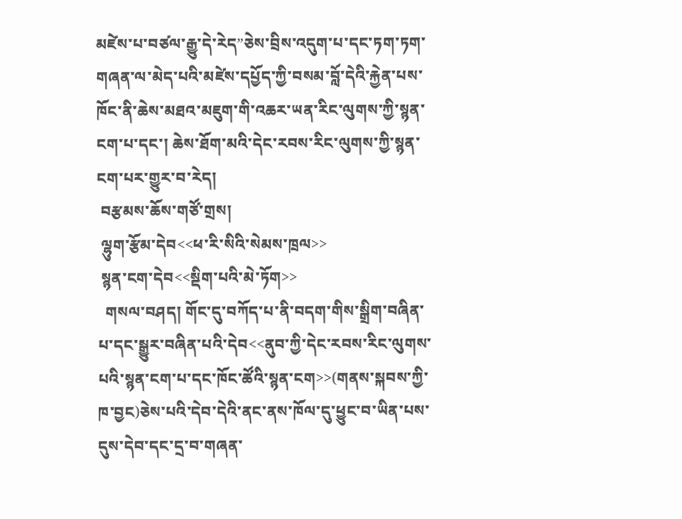མཛེས་པ་བཙལ་རྒྱུ་དེ་རེད”ཅེས་བྲིས་འདུག་པ་དང་ཏག་ཏག་གཞན་ལ་མེད་པའི་མཛེས་དཔྱོད་ཀྱི་བསམ་བློ་དེའི་རྐྱེན་པས་ཁོང་ནི་ཆེས་མཐའ་མཇུག་གི་འཆར་ཡན་རིང་ལུགས་ཀྱི་སྙན་ངག་པ་དང་། ཆེས་ཐོག་མའི་དེང་རབས་རིང་ལུགས་ཀྱི་སྙན་ངག་པར་གྱུར་བ་རེད།
 བརྩམས་ཆོས་གཙོ་གྲས།
 ལྷུག་རྩོམ་དེབ<<ཕ་རི་སིའི་སེམས་ཁྲལ>>
 སྙན་ངག་དེབ<<སྡིག་པའི་མེ་ཏོག>>
  གསལ་བཤད། གོང་དུ་བཀོད་པ་ནི་བདག་གིས་སྒྲིག་བཞིན་པ་དང་སྒྱུར་བཞིན་པའི་དེབ<<ནུབ་ཀྱི་དེང་རབས་རིང་ལུགས་པའི་སྙན་ངག་པ་དང་ཁོང་ཚོའི་སྙན་ངག>>(གནས་སྐབས་ཀྱི་ཁ་བྱང)ཅེས་པའི་དེབ་དེའི་ནང་ནས་ཁོལ་དུ་ཕྱུང་བ་ཡིན་པས་དུས་དེབ་དང་དྲ་བ་གཞན་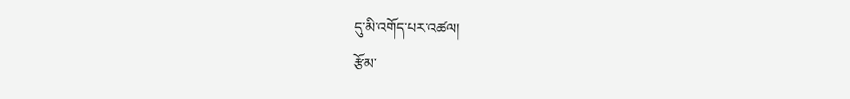དུ་མི་འགོད་པར་འཚལ།
རྩོམ་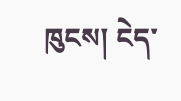ཁུངས། ངེད་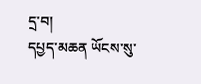དྲ་བ།
དཔྱད་མཆན ཡོངས་སུ་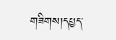གཟིགས།དཔྱད་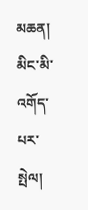མཆན།
མིང་མི་འགོད་པར་སྤེལ།